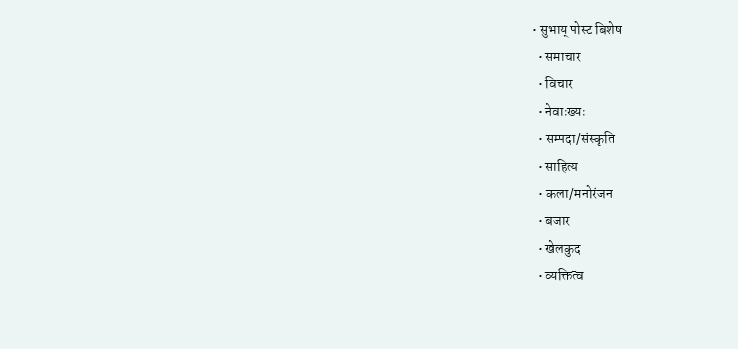• सुभाय् पोस्ट बिशेष
  • समाचार
  • विचार
  • नेवाःख्यः
  • सम्पदा/संस्कृति
  • साहित्य
  • कला/मनोरंजन
  • बजार
  • खेलकुद
  • व्यक्तित्व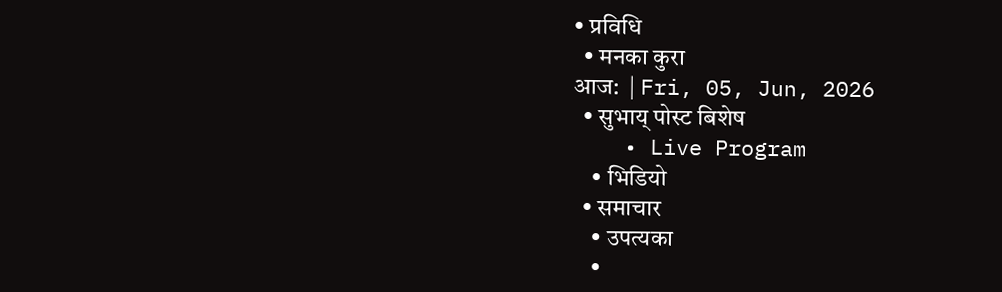• प्रविधि
  • मनका कुरा
आज:  | Fri, 05, Jun, 2026
  • सुभाय् पोस्ट बिशेष
    • Live Program
    • भिडियो
  • समाचार
    • उपत्यका
    •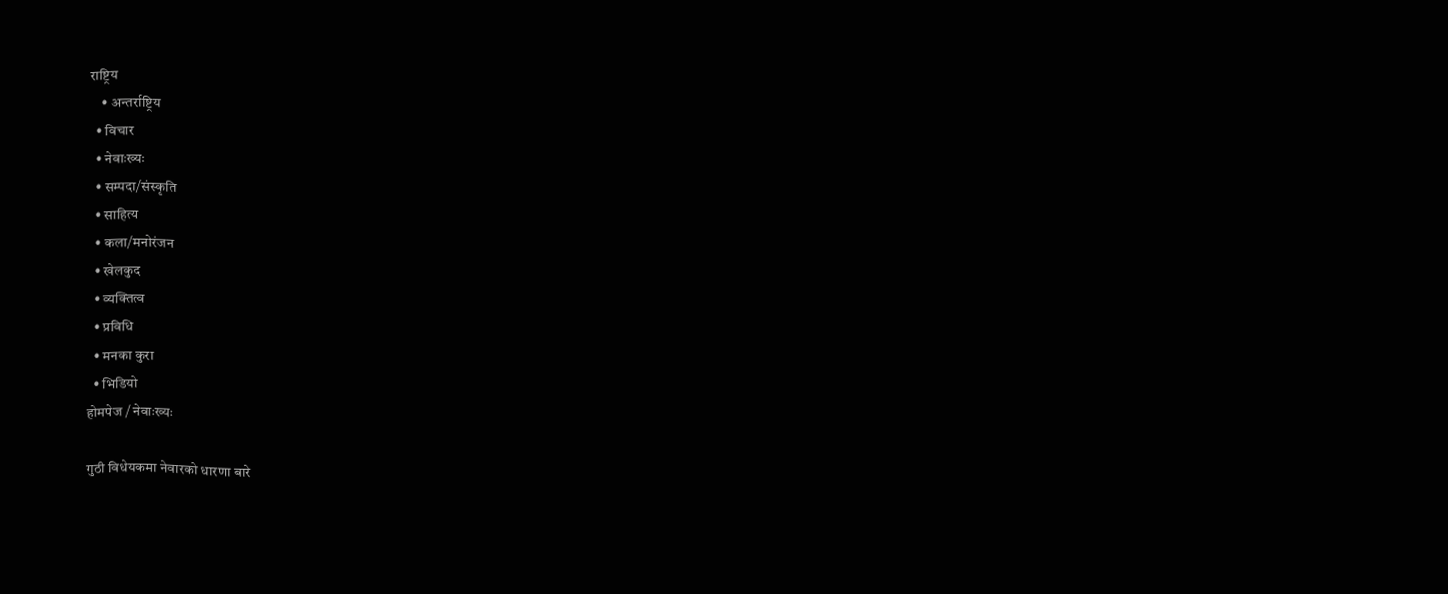राष्ट्रिय
    • अन्तर्राष्ट्रिय
  • विचार
  • नेवाःख्यः
  • सम्पदा/संस्कृति
  • साहित्य
  • कला/मनोरंजन
  • खेलकुद
  • व्यक्तित्व
  • प्रविधि
  • मनका कुरा
  • भिडियो
होमपेज / नेवाःख्यः

गुठी विधेयकमा नेवारको धारणा बारे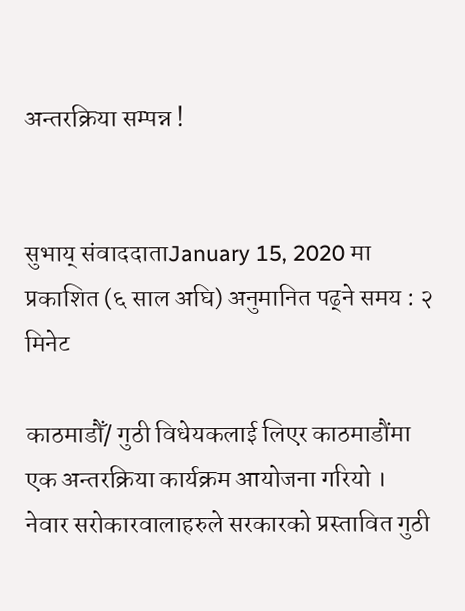अन्तरक्रिया सम्पन्न !


सुभाय् संवाददाताJanuary 15, 2020 मा प्रकाशित (६ साल अघि) अनुमानित पढ्ने समय : २ मिनेट

काठमाडौँ/ गुठी विधेयकलाई लिएर काठमाडौंमा एक अन्तरक्रिया कार्यक्रम आयोजना गरियो ।
नेवार सरोकारवालाहरुले सरकारको प्रस्तावित गुठी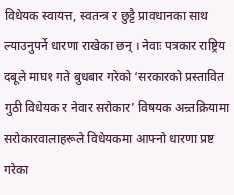विधेयक स्वायत्त, स्वतन्त्र र छुट्टै प्रावधानका साथ ल्याउनुपर्ने धारणा राखेका छन् । नेवाः पत्रकार राष्ट्रिय दबूले माघ१ गते बुधबार गरेको ‘सरकारको प्रस्तावित गुठी विधेयक र नेवार सरोकार’ विषयक अन्र्तक्रियामा सरोकारवालाहरूले विधेयकमा आफ्नो धारणा प्रष्ट गरेका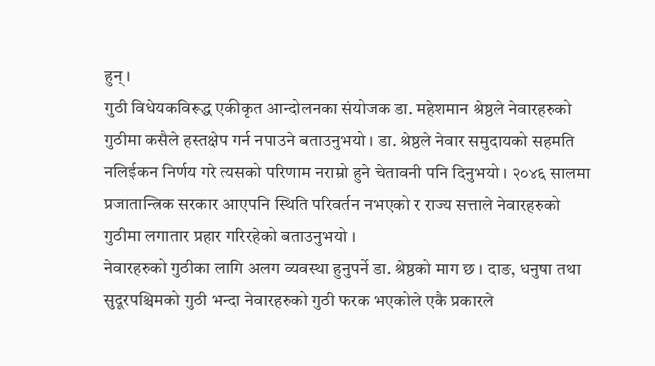हुन् ।
गुठी विधेयकविरूद्ध एकीकृत आन्दोलनका संयोजक डा. महेशमान श्रेष्ठले नेवारहरुको गुठीमा कसैले हस्तक्षेप गर्न नपाउने बताउनुभयो । डा. श्रेष्ठले नेवार समुदायको सहमति नलिईकन निर्णय गरे त्यसको परिणाम नराम्रो हुने चेतावनी पनि दिनुभयो । २०४६ सालमा प्रजातान्त्रिक सरकार आएपनि स्थिति परिवर्तन नभएको र राज्य सत्ताले नेवारहरुको गुठीमा लगातार प्रहार गरिरहेको बताउनुभयो ।
नेवारहरुको गुठीका लागि अलग व्यवस्था हुनुपर्ने डा. श्रेष्ठको माग छ । दाङ, धनुषा तथा सुदूरपश्चिमको गुठी भन्दा नेवारहरुको गुठी फरक भएकोले एकै प्रकारले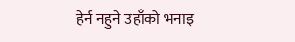हेर्न नहुने उहाँको भनाइ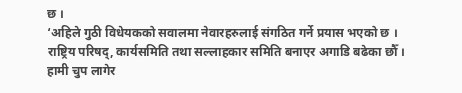छ ।
‘अहिले गुठी विधेयकको सवालमा नेवारहरुलाई संगठित गर्ने प्रयास भएको छ । राष्ट्रिय परिषद्, कार्यसमिति तथा सल्लाहकार समिति बनाएर अगाडि बढेका छौँ । हामी चुप लागेर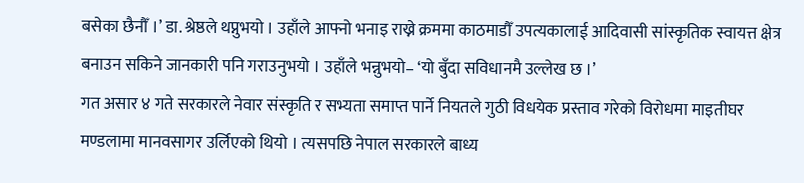बसेका छैनौँ ।’ डा. श्रेष्ठले थप्नुभयो । उहाँले आफ्नो भनाइ राख्ने क्रममा काठमाडौँ उपत्यकालाई आदिवासी सांस्कृतिक स्वायत्त क्षेत्र बनाउन सकिने जानकारी पनि गराउनुभयो । उहाँले भन्नुभयो– ‘यो बुँदा सविधानमै उल्लेख छ ।’
गत असार ४ गते सरकारले नेवार संस्कृति र सभ्यता समाप्त पार्ने नियतले गुठी विधयेक प्रस्ताव गरेको विरोधमा माइतीघर मण्डलामा मानवसागर उर्लिएको थियो । त्यसपछि नेपाल सरकारले बाध्य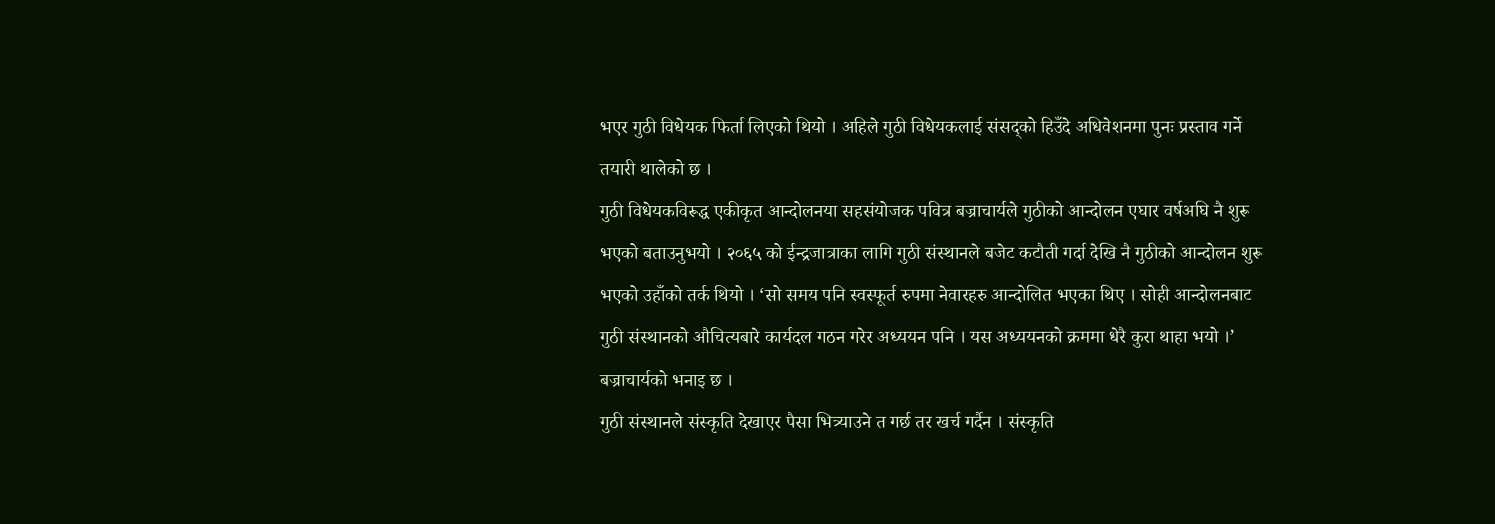भएर गुठी विधेयक फिर्ता लिएको थियो । अहिले गुठी विधेयकलाई संसद्‌को हिउँदे अधिवेशनमा पुनः प्रस्ताव गर्ने तयारी थालेको छ ।
गुठी विधेयकविरूद्ध एकीकृत आन्दोलनया सहसंयोजक पवित्र बज्राचार्यले गुठीको आन्दोलन एघार वर्षअघि नै शुरू भएको बताउनुभयो । २०६५ को ईन्द्रजात्राका लागि गुठी संस्थानले बजेट कटौती गर्दा देखि नै गुठीको आन्दोलन शुरू भएको उहाँको तर्क थियो । ‘सो समय पनि स्वस्फूर्त रुपमा नेवारहरु आन्दोलित भएका थिए । सोही आन्दोलनबाट गुठी संस्थानको औचित्यबारे कार्यदल गठन गरेर अध्ययन पनि । यस अध्ययनको क्रममा धेरै कुरा थाहा भयो ।’ बज्राचार्यको भनाइ छ ।
गुठी संस्थानले संस्कृति देखाएर पैसा भित्र्याउने त गर्छ तर खर्च गर्दैन । संस्कृति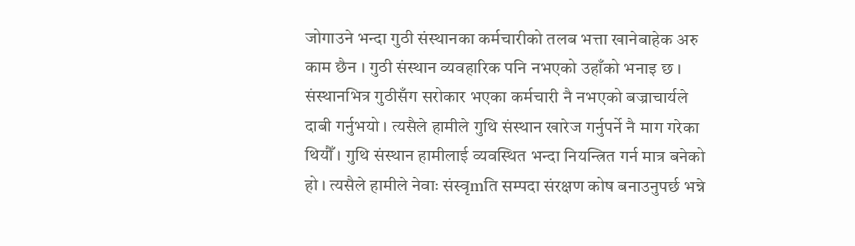जोगाउने भन्दा गुठी संस्थानका कर्मचारीको तलब भत्ता खानेबाहेक अरु काम छैन । गुठी संस्थान व्यवहारिक पनि नभएको उहाँको भनाइ छ । संस्थानभित्र गुठीसँग सरोकार भएका कर्मचारी नै नभएको बज्राचार्यले दाबी गर्नुभयो । त्यसैले हामीले गुथि संस्थान खारेज गर्नुपर्ने नै माग गरेका थियौँ । गुथि संस्थान हामीलाई व्यवस्थित भन्दा नियन्त्रित गर्न मात्र बनेको हो । त्यसैले हामीले नेवाः संस्वृmति सम्पदा संरक्षण कोष बनाउनुपर्छ भन्ने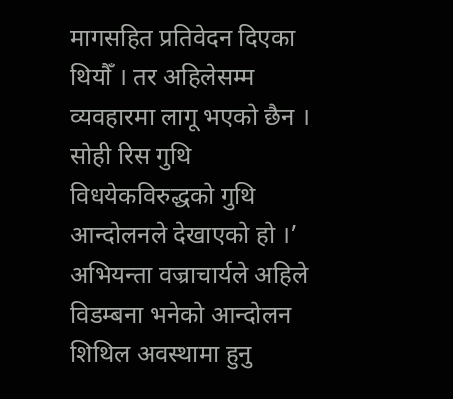मागसहित प्रतिवेदन दिएका थियौँ । तर अहिलेसम्म व्यवहारमा लागू भएको छैन । सोही रिस गुथि विधयेकविरुद्धको गुथि आन्दोलनले देखाएको हो ।’
अभियन्ता वज्राचार्यले अहिले विडम्बना भनेको आन्दोलन शिथिल अवस्थामा हुनु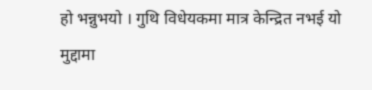हो भन्नुभयो । गुथि विधेयकमा मात्र केन्द्रित नभई यो मुद्दामा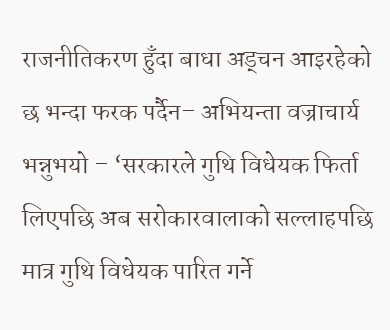राजनीतिकरण हुँदा बाधा अड्चन आइरहेको छ भन्दा फरक पर्दैन– अभियन्ता वज्राचार्य भन्नुभयो – ‘सरकारले गुथि विधेयक फिर्ता लिएपछि अब सरोकारवालाको सल्लाहपछि मात्र गुथि विधेयक पारित गर्ने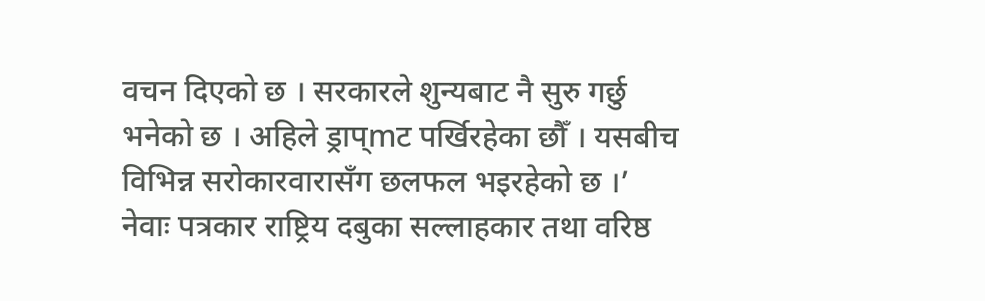वचन दिएको छ । सरकारले शुन्यबाट नै सुरु गर्छु भनेको छ । अहिले ड्राप्mट पर्खिरहेका छौँ । यसबीच विभिन्न सरोकारवारासँग छलफल भइरहेको छ ।’
नेवाः पत्रकार राष्ट्रिय दबुका सल्लाहकार तथा वरिष्ठ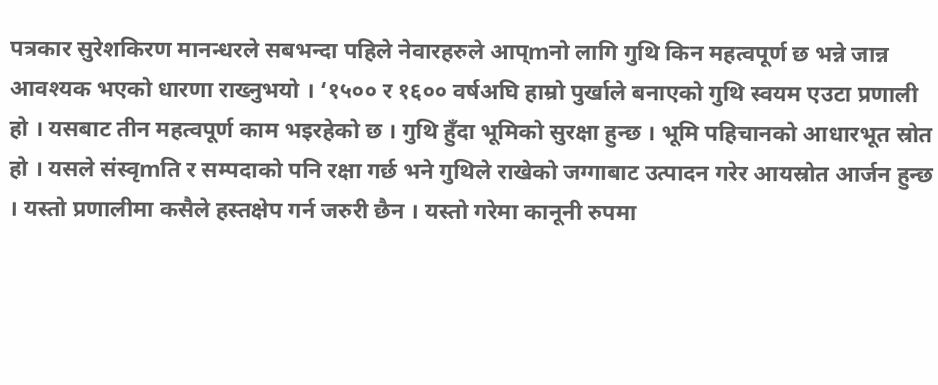पत्रकार सुरेशकिरण मानन्धरले सबभन्दा पहिले नेवारहरुले आप्mनो लागि गुथि किन महत्वपूर्ण छ भन्ने जान्न आवश्यक भएको धारणा राख्नुभयो । ‘१५०० र १६०० वर्षअघि हाम्रो पुर्खाले बनाएको गुथि स्वयम एउटा प्रणाली हो । यसबाट तीन महत्वपूर्ण काम भइरहेको छ । गुथि हुँदा भूमिको सुरक्षा हुन्छ । भूमि पहिचानको आधारभूत स्रोत हो । यसले संस्वृmति र सम्पदाको पनि रक्षा गर्छ भने गुथिले राखेको जग्गाबाट उत्पादन गरेर आयस्रोत आर्जन हुन्छ । यस्तो प्रणालीमा कसैले हस्तक्षेप गर्न जरुरी छैन । यस्तो गरेमा कानूनी रुपमा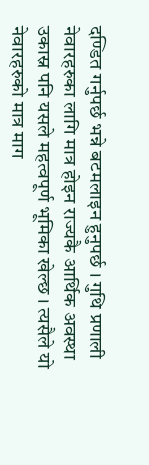दण्डित गर्नुपर्छ भन्ने बटमलाइन हुनुपर्छ । गुथि प्रणाली नेवारहरुका लागि मात्र होइन राज्यकै आर्थिक अवस्था उकास्न पनि यसले महत्वपूर्ण भूमिका खेल्छ । त्यसैले यो नेवारहरुको मात्र माग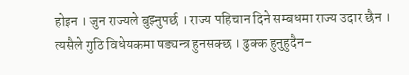होइन । जुन राज्यले बुझ्नुपर्छ । राज्य पहिचान दिने सम्बधमा राज्य उदार छैन । त्यसैले गुठि विधेयकमा षड्यन्त्र हुनसक्छ । ढुक्क हुनुहुदैन–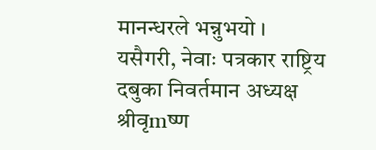मानन्धरले भन्नुभयो ।
यसैगरी, नेवाः पत्रकार राष्ट्रिय दबुका निवर्तमान अध्यक्ष श्रीवृmष्ण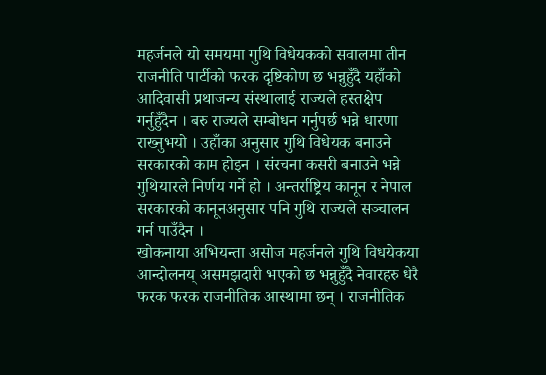महर्जनले यो समयमा गुथि विधेयकको सवालमा तीन राजनीति पार्टीको फरक दृष्टिकोण छ भन्नुहुँदै यहाँको आदिवासी प्रथाजन्य संस्थालाई राज्यले हस्तक्षेप गर्नुहुँदैन । बरु राज्यले सम्बोधन गर्नुपर्छ भन्ने धारणा राख्नुभयो । उहाँका अनुसार गुथि विधेयक बनाउने सरकारको काम होइन । संरचना कसरी बनाउने भन्ने गुथियारले निर्णय गर्ने हो । अन्तर्राष्ट्रिय कानून र नेपाल सरकारको कानूनअनुसार पनि गुथि राज्यले सञ्चालन गर्न पाउँदैन ।
खोकनाया अभियन्ता असोज महर्जनले गुथि विधयेकया आन्दोलनय् असमझदारी भएको छ भन्नुहुँदै नेवारहरु धेरै फरक फरक राजनीतिक आस्थामा छन् । राजनीतिक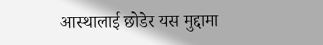आस्थालाई छोडेर यस मुद्दामा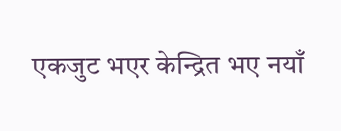एकजुट भएर केन्द्रित भए नयाँ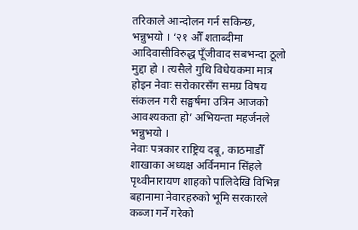तरिकाले आन्दोलन गर्न सकिन्छ, भन्नुभयो । ‘२१ औँ शताब्दीमा आदिवासीविरुद्ध पूँजीवाद सबभन्दा ठूलो मुद्दा हो । त्यसैले गुथि विधेयकमा मात्र होइन नेवाः सरोकारसँग समग्र विषय संकलन गरी सङ्घर्षमा उत्रिन आजको आवश्यकता हो’ अभियन्ता महर्जनले भन्नुभयो ।
नेवाः पत्रकार राष्ट्रिय दबू, काठमाडौँ शाखाका अध्यक्ष अर्विनमान सिंहले पृथ्वीनारायण शाहको पालिदेखि विभिन्न बहानामा नेवारहरुको भूमि सरकारले कब्जा गर्ने गरेको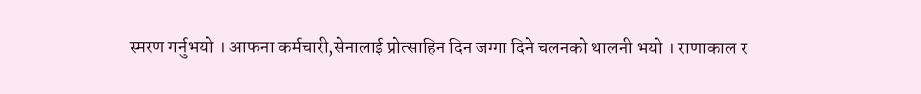स्मरण गर्नुभयो । आफना कर्मचारी,सेनालाई प्रोत्साहिन दिन जग्गा दिने चलनको थालनी भयो । राणाकाल र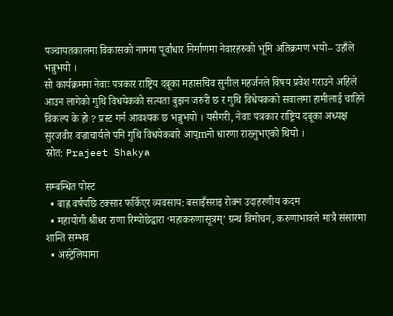पञ्चायतकालमा विकासको नाममा पूर्वाधार निर्माणमा नेवारहरुको भूमि अतिक्रमण भयो– उहाँले भन्नुभयो ।
सो कार्यक्रममा नेवाः पत्रकार राष्ट्रिय दबूका महासचिव सुनील महर्जनले विषय प्रवेश गराउने अहिले आउन लागेको गुथि विधयेकको सत्यता बुझन जरुरी छ र गुथि विधेयकको सवालमा हामीलाई चाहिने विकल्प के हो ? प्रस्ट गर्न आवश्यक छ भन्नुभयो । यसैगरी, नेवाः पत्रकार राष्ट्रिय दबूका अध्यक्ष सुरजवीर वज्राचार्यले पनि गुथि विधयेकबारे आप्mनो धारणा राख्नुभएको थियो ।
स्रोत: Prajeet Shakya

सम्बन्धित पोस्ट
  • बाह्र वर्षपछि टक्सार फर्किएर व्यवसाय: बसाइँसराइ रोक्न उदाहरणीय कदम
  • महायोगी श्रीधर राणा रिम्पोछेद्वारा ‘महाकरुणासूत्रम्’ ग्रन्थ विमोचन, करुणाभावले मात्रै संसारमा शान्ति सम्भव
  • अस्ट्रेलियामा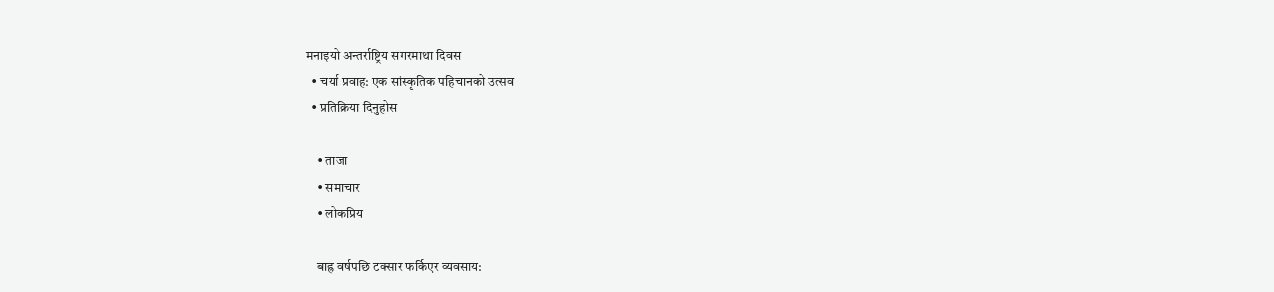मनाइयो अन्तर्राष्ट्रिय सगरमाथा दिवस
  • चर्या प्रवाह: एक सांस्कृतिक पहिचानको उत्सव
  • प्रतिक्रिया दिनुहोस

    • ताजा
    • समाचार
    • लोकप्रिय

    बाह्र वर्षपछि टक्सार फर्किएर व्यवसाय: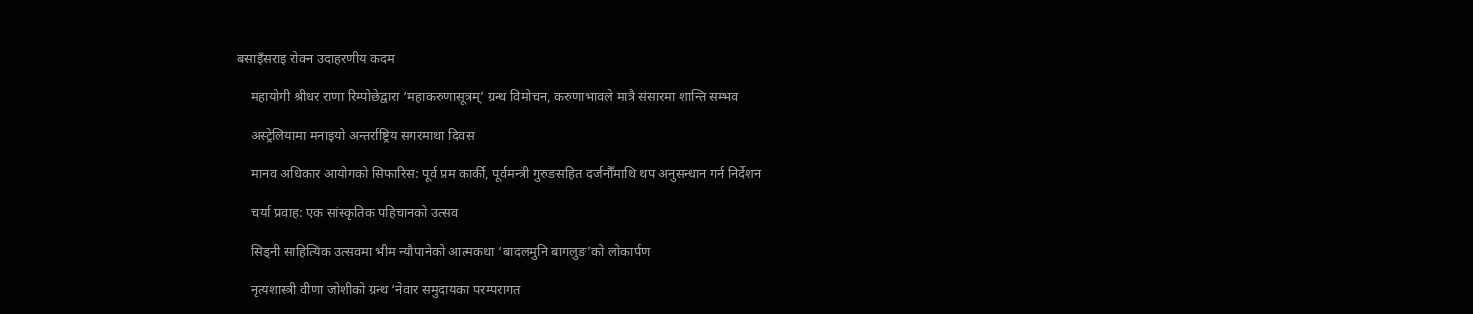बसाइँसराइ रोक्न उदाहरणीय कदम

    महायोगी श्रीधर राणा रिम्पोछेद्वारा ‘महाकरुणासूत्रम्’ ग्रन्थ विमोचन, करुणाभावले मात्रै संसारमा शान्ति सम्भव

    अस्ट्रेलियामा मनाइयो अन्तर्राष्ट्रिय सगरमाथा दिवस

    मानव अधिकार आयोगको सिफारिस: पूर्व प्रम कार्की, पूर्वमन्त्री गुरुङसहित दर्जनौँमाथि थप अनुसन्धान गर्न निर्देशन

    चर्या प्रवाह: एक सांस्कृतिक पहिचानको उत्सव

    सिड्नी साहित्यिक उत्सवमा भीम न्यौपानेको आत्मकथा ‘बादलमुनि बागलुङ’को लोकार्पण

    नृत्यशास्त्री वीणा जोशीको ग्रन्थ ‘नेवार समुदायका परम्परागत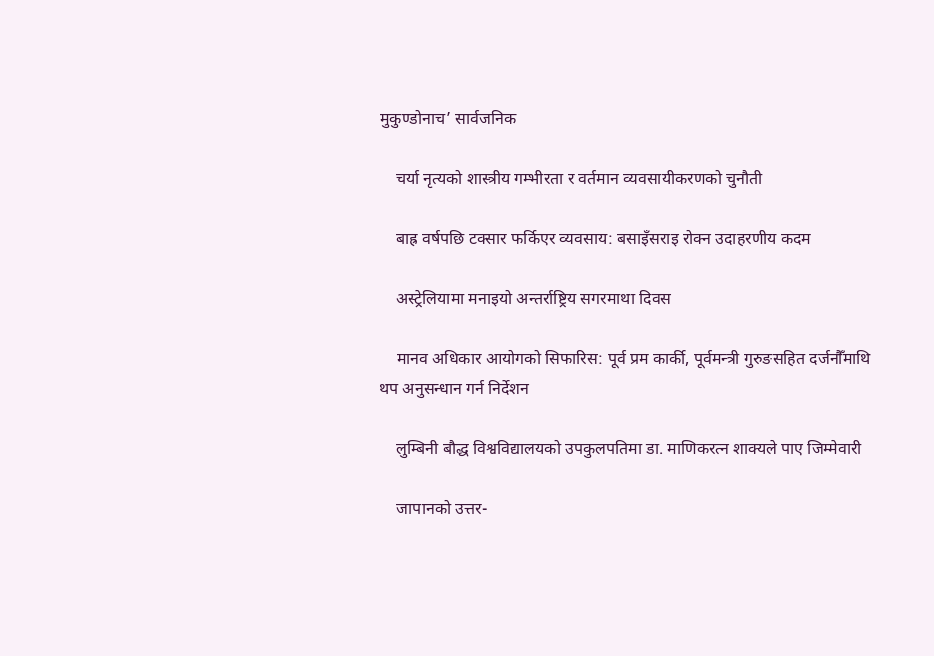मुकुण्डोनाच’ सार्वजनिक

    चर्या नृत्यको शास्त्रीय गम्भीरता र वर्तमान व्यवसायीकरणको चुनौती

    बाह्र वर्षपछि टक्सार फर्किएर व्यवसाय: बसाइँसराइ रोक्न उदाहरणीय कदम

    अस्ट्रेलियामा मनाइयो अन्तर्राष्ट्रिय सगरमाथा दिवस

    मानव अधिकार आयोगको सिफारिस: पूर्व प्रम कार्की, पूर्वमन्त्री गुरुङसहित दर्जनौँमाथि थप अनुसन्धान गर्न निर्देशन

    लुम्बिनी बौद्ध विश्वविद्यालयको उपकुलपतिमा डा. माणिकरत्न शाक्यले पाए जिम्मेवारी

    जापानको उत्तर-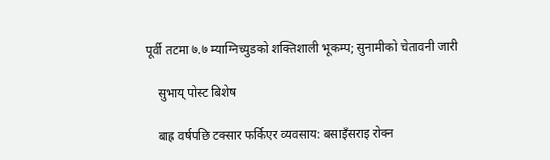पूर्वी तटमा ७.७ म्याग्निच्युडको शक्तिशाली भूकम्प; सुनामीको चेतावनी जारी

    सुभाय् पोस्ट बिशेष

    बाह्र वर्षपछि टक्सार फर्किएर व्यवसाय: बसाइँसराइ रोक्न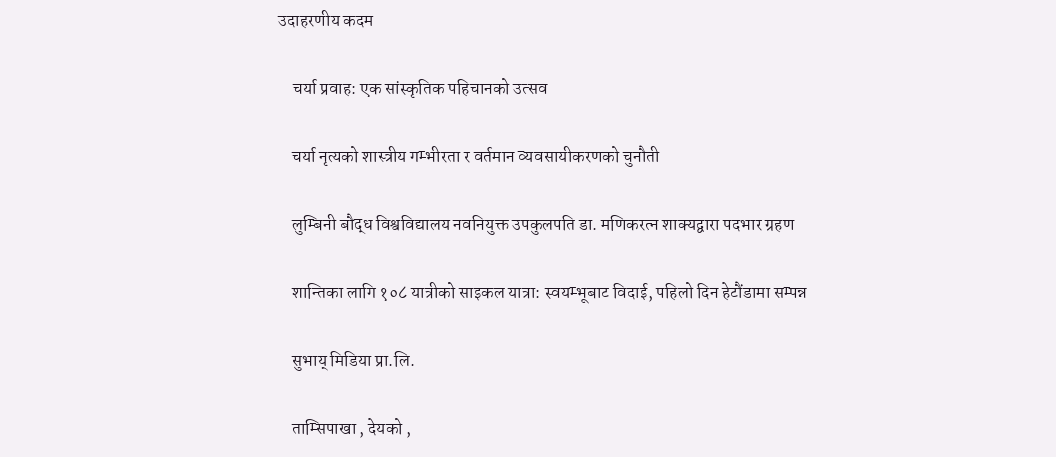उदाहरणीय कदम

    चर्या प्रवाह: एक सांस्कृतिक पहिचानको उत्सव

    चर्या नृत्यको शास्त्रीय गम्भीरता र वर्तमान व्यवसायीकरणको चुनौती

    लुम्बिनी बौद्ध विश्वविद्यालय नवनियुक्त उपकुलपति डा. मणिकरत्न शाक्यद्वारा पदभार ग्रहण

    शान्तिका लागि १०८ यात्रीको साइकल यात्रा: स्वयम्भूबाट विदाई, पहिलो दिन हेटौंडामा सम्पन्न

    सुभाय् मिडिया प्रा.लि.

    ताम्सिपाखा , देयको ,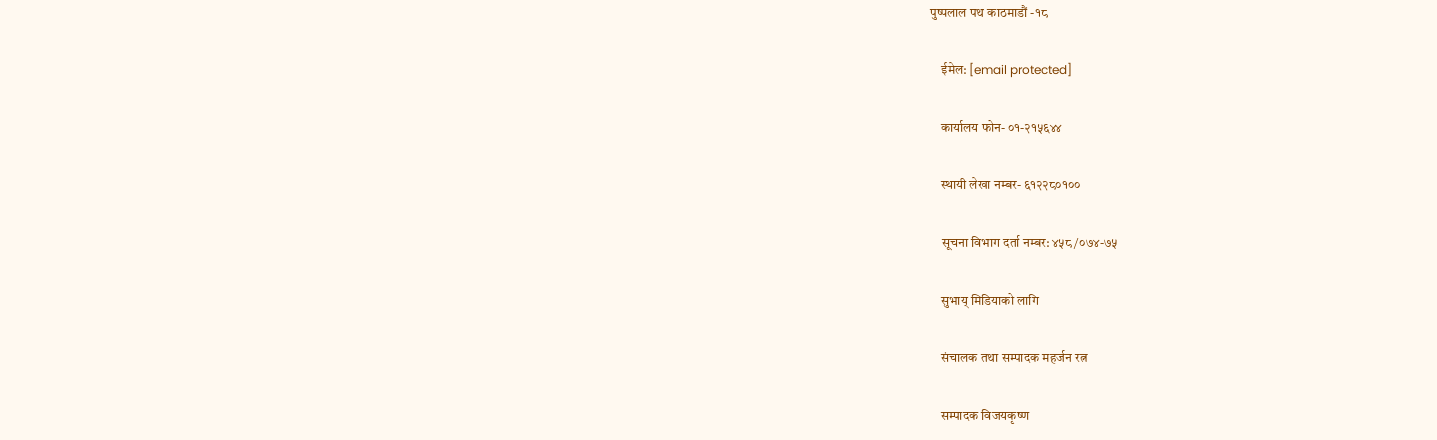पुष्पलाल पथ काठमाडौं -१८

    ईमेल: [email protected]

    कार्यालय फोन- ०१-२१५६४४

    स्थायी लेखा नम्बर- ६१२२८०१००

    सूचना विभाग दर्ता नम्बर: ४५८/०७४-७५

    सुभाय् मिडियाको लागि

    संचालक तथा सम्पादक महर्जन रत्न

    सम्पादक विजयकृष्ण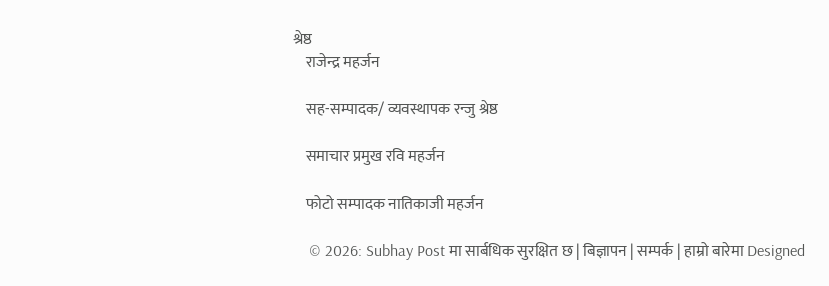श्रेष्ठ
    राजेन्द्र महर्जन

    सह-सम्पादक/ व्यवस्थापक रन्जु श्रेष्ठ

    समाचार प्रमुख रवि महर्जन

    फोटो सम्पादक नातिकाजी महर्जन

    © 2026: Subhay Post मा सार्बधिक सुरक्षित छ | बिज्ञापन | सम्पर्क | हाम्रो बारेमा Designed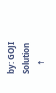by: GOJI Solution
    ↑